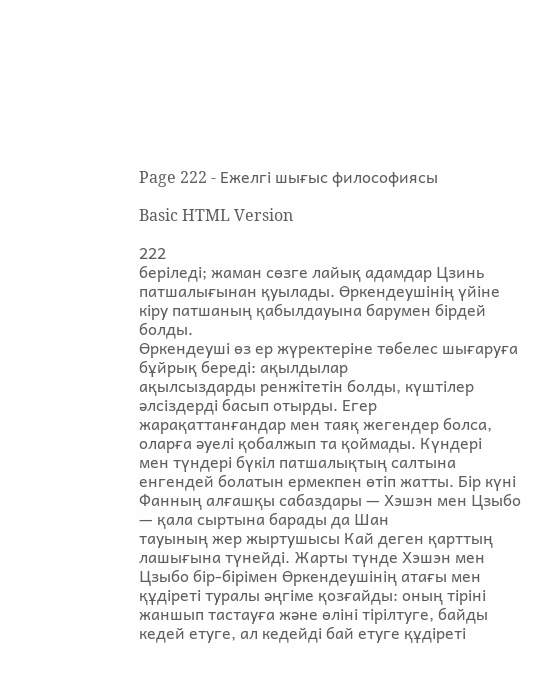Page 222 - Ежелгі шығыс философиясы

Basic HTML Version

222
беріледі; жаман сөзге лайық адамдар Цзинь патшалығынан қуылады. Өркендеушінің үйіне
кіру патшаның қабылдауына барумен бірдей болды.
Өркендеуші өз ер жүректеріне төбелес шығаруға бұйрық береді: ақылдылар
ақылсыздарды ренжітетін болды, күштілер әлсіздерді басып отырды. Егер
жарақаттанғандар мен таяқ жегендер болса, оларға әуелі қобалжып та қоймады. Күндері
мен түндері бүкіл патшалықтың салтына енгендей болатын ермекпен өтіп жатты. Бір күні
Фанның алғашқы сабаздары — Хэшэн мен Цзыбо — қала сыртына барады да Шан
тауының жер жыртушысы Кай деген қарттың лашығына түнейді. Жарты түнде Хэшэн мен
Цзыбо бір-бірімен Өркендеушінің атағы мен құдіреті туралы әңгіме қозғайды: оның тіріні
жаншып тастауға және өліні тірілтуге, байды кедей етуге, ал кедейді бай етуге құдіреті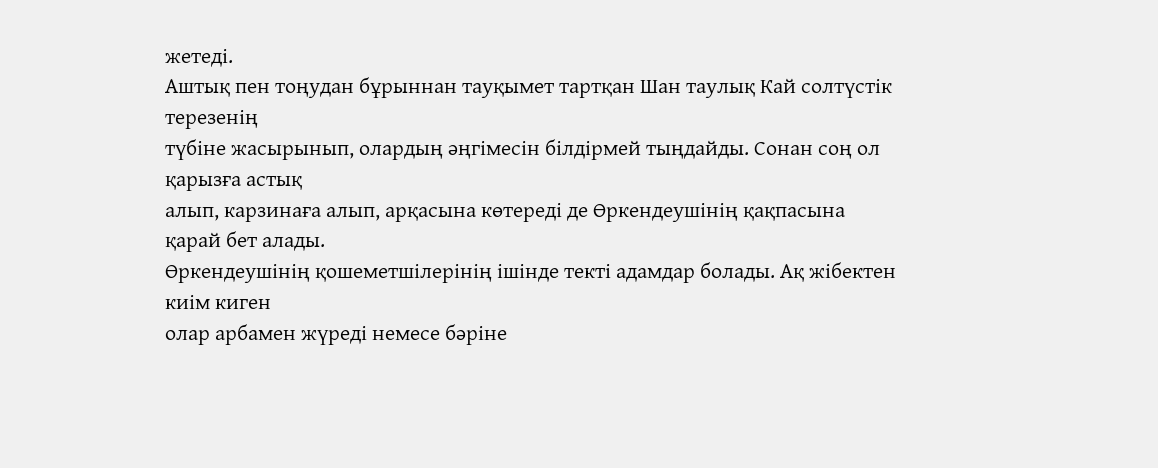жетеді.
Аштық пен тоңудан бұрыннан тауқымет тартқан Шан таулық Кай солтүстік терезенің
түбіне жасырынып, олардың әңгімесін білдірмей тыңдайды. Сонан соң ол қарызға астық
алып, карзинаға алып, арқасына көтереді де Өркендеушінің қақпасына қарай бет алады.
Өркендеушінің қошеметшілерінің ішінде текті адамдар болады. Ақ жібектен киім киген
олар арбамен жүреді немесе бәріне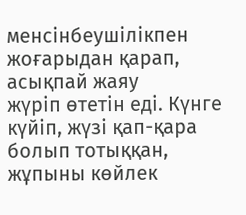менсінбеушілікпен жоғарыдан қарап, асықпай жаяу
жүріп өтетін еді. Күнге күйіп, жүзі қап-қара болып тотыққан, жұпыны көйлек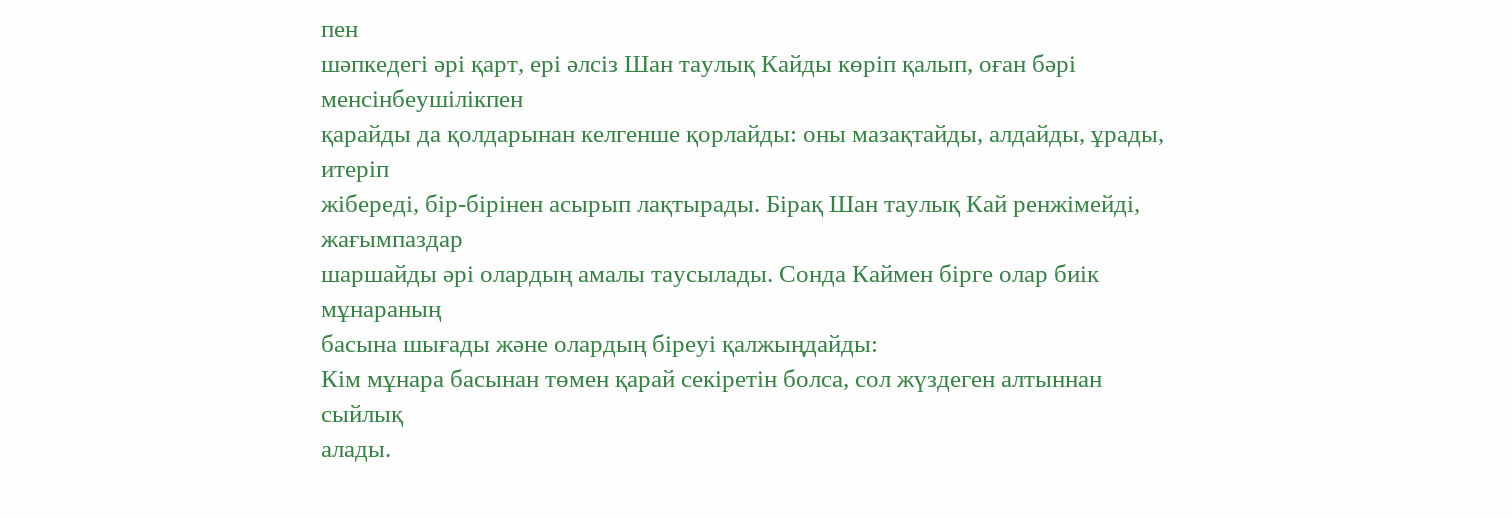пен
шәпкедегі әрі қарт, ері әлсіз Шан таулық Кайды көріп қалып, оған бәрі менсінбеушілікпен
қарайды да қолдарынан келгенше қорлайды: оны мазақтайды, алдайды, ұрады, итеріп
жібереді, бір-бірінен асырып лақтырады. Бірақ Шан таулық Кай ренжімейді, жағымпаздар
шаршайды әрі олардың амалы таусылады. Сонда Каймен бірге олар биік мұнараның
басына шығады және олардың біреуі қалжыңдайды:
Кім мұнара басынан төмен қарай секіретін болса, сол жүздеген алтыннан сыйлық
алады.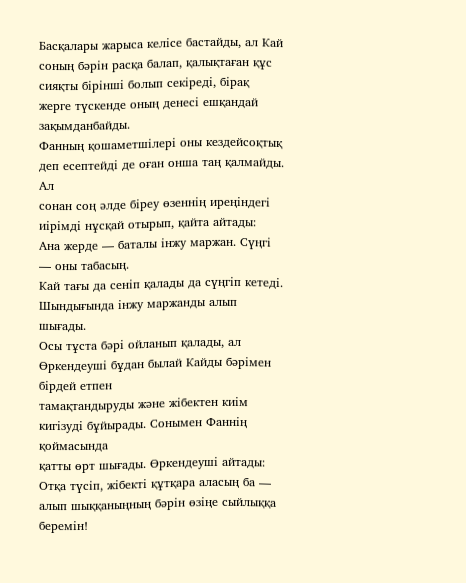Басқалары жарыса келісе бастайды, ал Кай соның бәрін расқа балап, қалықтаған құс
сияқты бірінші болып секіреді, бірақ жерге түскенде оның денесі ешқандай
зақымданбайды.
Фанның қошаметшілері оны кездейсоқтық деп есептейді де оған онша таң қалмайды. Ал
сонан соң әлде біреу өзеннің иреңіндегі иірімді нұсқай отырып, қайта айтады:
Ана жерде — баталы інжу маржан. Сүңгі — оны табасың.
Кай тағы да сеніп қалады да сүңгіп кетеді. Шындығында інжу маржанды алып шығады.
Осы тұста бәрі ойланып қалады, ал Өркендеуші бұдан былай Кайды бәрімен бірдей етпен
тамақтандыруды және жібектен киім кигізуді бұйырады. Сонымен Фаннің қоймасында
қатты өрт шығады. Өркендеуші айтады:
Отқа түсіп, жібекті құтқара аласың ба — алып шыққаныңның бәрін өзіңе сыйлыққа
беремін!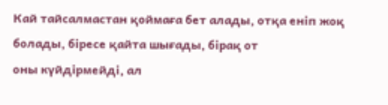Кай тайсалмастан қоймаға бет алады, отқа еніп жоқ болады, біресе қайта шығады, бірақ от
оны күйдірмейді, ал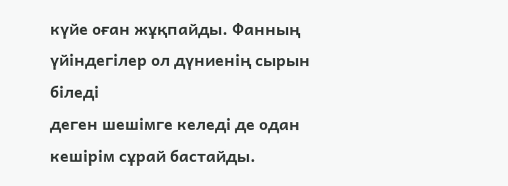күйе оған жұқпайды. Фанның үйіндегілер ол дүниенің сырын біледі
деген шешімге келеді де одан кешірім сұрай бастайды.